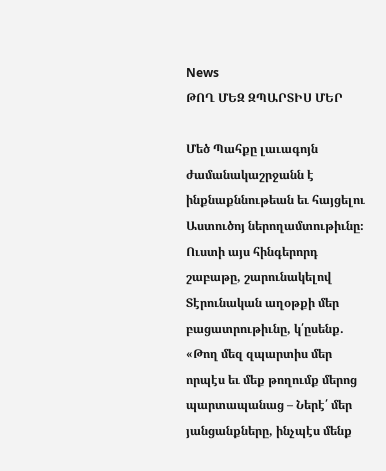News
ԹՈՂ ՄԵԶ ԶՊԱՐՏԻՍ ՄԵՐ

Մեծ Պահքը լաւագոյն ժամանակաշրջանն է ինքնաքննութեան եւ հայցելու Աստուծոյ ներողամտութիւնը։ Ուստի այս հինգերորդ շաբաթը, շարունակելով Տէրունական աղօթքի մեր բացատրութիւնը, կ՛ըսենք. «Թող մեզ զպարտիս մեր որպէս եւ մեք թողումք մերոց պարտապանաց – Ներէ՛ մեր յանցանքները, ինչպէս մենք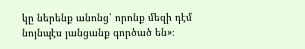կը ներենք անոնց՝ որոնք մեզի դէմ նոյնպէս յանցանք գործած են»։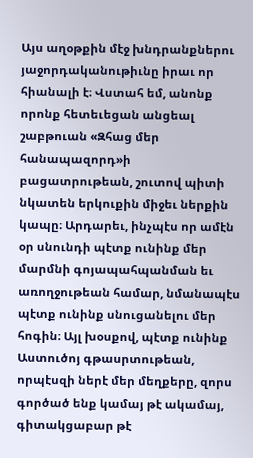Այս աղօթքին մէջ խնդրանքներու յաջորդականութիւնը իրաւ որ հիանալի է։ Վստահ եմ, անոնք որոնք հետեւեցան անցեալ շաբթուան «Զհաց մեր հանապազորդ»ի բացատրութեան, շուտով պիտի նկատեն երկուքին միջեւ ներքին կապը։ Արդարեւ, ինչպէս որ ամէն օր սնունդի պէտք ունինք մեր մարմնի գոյապահպանման եւ առողջութեան համար, նմանապէս պէտք ունինք սնուցանելու մեր հոգին։ Այլ խօսքով, պէտք ունինք Աստուծոյ գթասրտութեան, որպէսզի ներէ մեր մեղքերը, զորս գործած ենք կամայ թէ ակամայ, գիտակցաբար թէ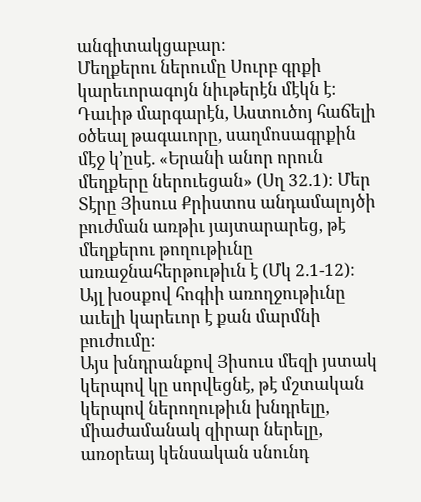անգիտակցաբար։
Մեղքերու ներումը Սուրբ գրքի կարեւորագոյն նիւթերէն մէկն է։ Դաւիթ մարգարէն, Աստուծոյ հաճելի օծեալ թագաւորը, սաղմոսագրքին մէջ կ՚ըսէ. «Երանի անոր որուն մեղքերը ներուեցան» (Սղ 32.1)։ Մեր Տէրը Յիսուս Քրիստոս անդամալոյծի բուժման առթիւ յայտարարեց, թէ մեղքերու թողութիւնը առաջնահերթութիւն է (Մկ 2.1-12)։ Այլ խօսքով հոգիի առողջութիւնը աւելի կարեւոր է քան մարմնի բուժումը։
Այս խնդրանքով Յիսուս մեզի յստակ կերպով կը սորվեցնէ, թէ մշտական կերպով ներողութիւն խնդրելը, միաժամանակ զիրար ներելը, առօրեայ կենսական սնունդ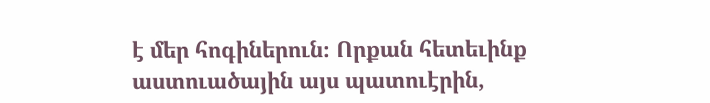է մեր հոգիներուն։ Որքան հետեւինք աստուածային այս պատուէրին,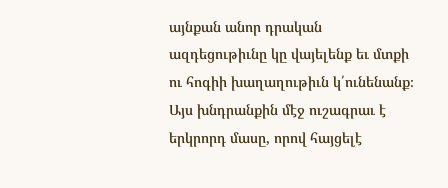այնքան անոր դրական ազդեցութիւնը կը վայելենք եւ մտքի ու հոգիի խաղաղութիւն կ՛ունենանք։
Այս խնդրանքին մէջ ուշագրաւ է երկրորդ մասը, որով հայցելէ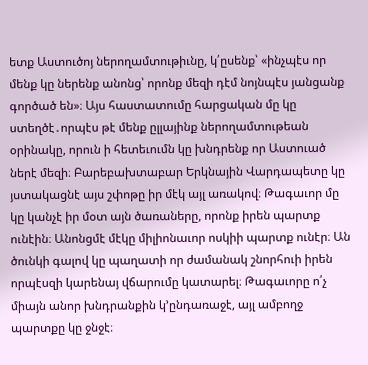ետք Աստուծոյ ներողամտութիւնը, կ՛ըսենք՝ «ինչպէս որ մենք կը ներենք անոնց՝ որոնք մեզի դէմ նոյնպէս յանցանք գործած են»։ Այս հաստատումը հարցական մը կը ստեղծէ․որպէս թէ մենք ըլլայինք ներողամտութեան օրինակը, որուն ի հետեւումն կը խնդրենք որ Աստուած ներէ մեզի։ Բարեբախտաբար Երկնային Վարդապետը կը յստակացնէ այս շփոթը իր մէկ այլ առակով։ Թագաւոր մը կը կանչէ իր մօտ այն ծառաները, որոնք իրեն պարտք ունէին։ Անոնցմէ մէկը միլիոնաւոր ոսկիի պարտք ունէր։ Ան ծունկի գալով կը պաղատի որ ժամանակ շնորհուի իրեն որպէսզի կարենայ վճարումը կատարել։ Թագաւորը ո՛չ միայն անոր խնդրանքին կ՚ընդառաջէ, այլ ամբողջ պարտքը կը ջնջէ։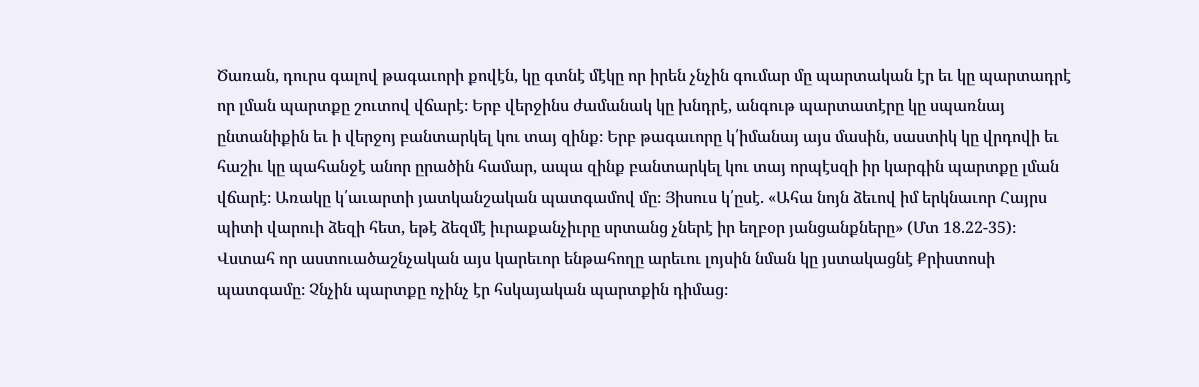Ծառան, դուրս գալով թագաւորի քովէն, կը գտնէ մէկը որ իրեն չնչին գումար մը պարտական էր եւ կը պարտադրէ որ լման պարտքը շուտով վճարէ։ Երբ վերջինս ժամանակ կը խնդրէ, անգութ պարտատէրը կը սպառնայ ընտանիքին եւ ի վերջոյ բանտարկել կու տայ զինք։ Երբ թագաւորը կ՛իմանայ այս մասին, սաստիկ կը վրդովի եւ հաշիւ կը պահանջէ անոր ըրածին համար, ապա զինք բանտարկել կու տայ որպէսզի իր կարգին պարտքը լման վճարէ։ Առակը կ՛աւարտի յատկանշական պատգամով մը։ Յիսուս կ՛ըսէ. «Ահա նոյն ձեւով իմ երկնաւոր Հայրս պիտի վարուի ձեզի հետ, եթէ ձեզմէ իւրաքանչիւրը սրտանց չներէ իր եղբօր յանցանքները» (Մտ 18.22-35)։
Վստահ որ աստուածաշնչական այս կարեւոր ենթահողը արեւու լոյսին նման կը յստակացնէ Քրիստոսի պատգամը։ Չնչին պարտքը ոչինչ էր հսկայական պարտքին դիմաց։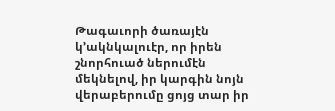Թագաւորի ծառայէն կ՚ակնկալուէր, որ իրեն շնորհուած ներումէն մեկնելով, իր կարգին նոյն վերաբերումը ցոյց տար իր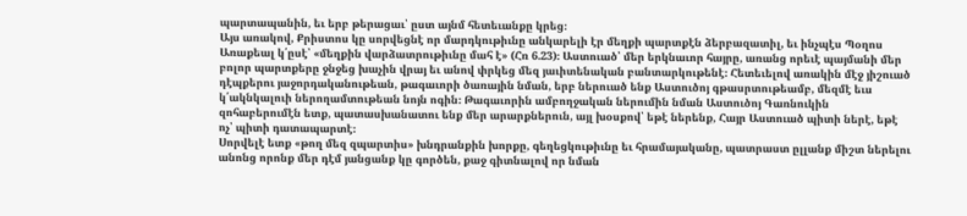պարտապանին, եւ երբ թերացաւ՝ ըստ այնմ հետեւանքը կրեց։
Այս առակով, Քրիստոս կը սորվեցնէ որ մարդկութիւնը անկարելի էր մեղքի պարտքէն ձերբազատիլ, եւ ինչպէս Պօղոս Առաքեալ կ՛ըսէ՝ «մեղքին վարձատրութիւնը մահ է» (Հռ 6.23)։ Աստուած՝ մեր երկնաւոր հայրը, առանց որեւէ պայմանի մեր բոլոր պարտքերը ջնջեց խաչին վրայ եւ անով փրկեց մեզ յաւիտենական բանտարկութենէ։ Հետեւելով առակին մէջ յիշուած դէպքերու յաջորդականութեան, թագաւորի ծառային նման, երբ ներուած ենք Աստուծոյ գթասրտութեամբ, մեզմէ եւս կ՛ակնկալուի ներողամտութեան նոյն ոգին։ Թագաւորին ամբողջական ներումին նման Աստուծոյ Գառնուկին զոհաբերումէն ետք, պատասխանատու ենք մեր արարքներուն, այլ խօսքով՝ եթէ ներենք, Հայր Աստուած պիտի ներէ, եթէ ոչ՝ պիտի դատապարտէ։
Սորվելէ ետք «թող մեզ զպարտիս» խնդրանքին խորքը, գեղեցկութիւնը եւ հրամայականը, պատրաստ ըլլանք միշտ ներելու անոնց որոնք մեր դէմ յանցանք կը գործեն, քաջ գիտնալով որ նման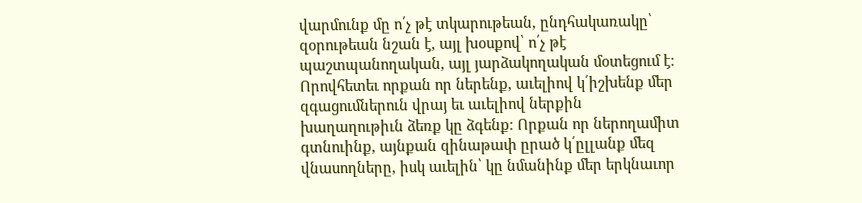վարմունք մը ո՛չ թէ տկարութեան, ընդհակառակը՝ զօրութեան նշան է, այլ խօսքով՝ ո՛չ թէ պաշտպանողական, այլ յարձակողական մօտեցում է։ Որովհետեւ որքան որ ներենք, աւելիով կ՛իշխենք մեր զգացումներուն վրայ եւ աւելիով ներքին խաղաղութիւն ձեռք կը ձգենք։ Որքան որ ներողամիտ գտնուինք, այնքան զինաթափ ըրած կ՛ըլլանք մեզ վնասողները, իսկ աւելին՝ կը նմանինք մեր երկնաւոր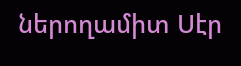ներողամիտ Սէր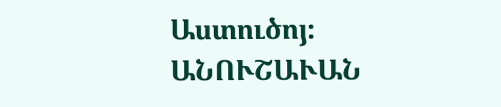Աստուծոյ։
ԱՆՈՒՇԱՒԱՆ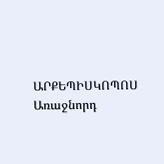ԱՐՔԵՊԻՍԿՈՊՈՍ
Առաջնորդ